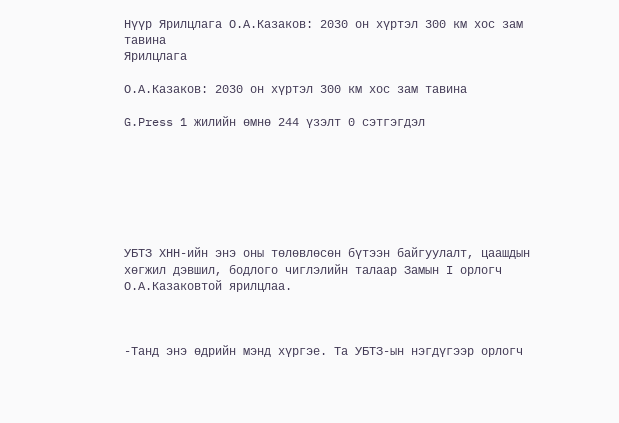Нүүр Ярилцлага О.А.Казаков: 2030 он хүртэл 300 км хос зам тавина
Ярилцлага

О.А.Казаков: 2030 он хүртэл 300 км хос зам тавина

G.Press 1 жилийн өмнө 244 үзэлт 0 сэтгэгдэл







УБТЗ ХНН-ийн энэ оны төлөвлөсөн бүтээн байгуулалт, цаашдын хөгжил дэвшил, бодлого чиглэлийн талаар Замын I орлогч О.А.Казаковтой ярилцлаа.



-Танд энэ өдрийн мэнд хүргэе. Та УБТЗ-ын нэгдүгээр орлогч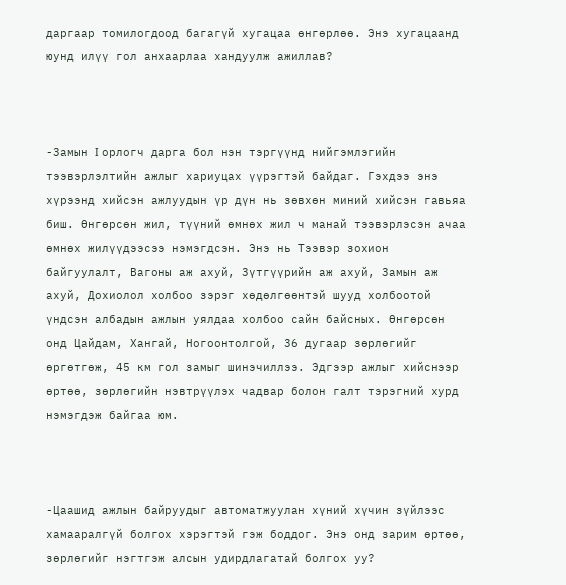даргаар томилогдоод багагүй хугацаа өнгөрлөө. Энэ хугацаанд юунд илүү гол анхаарлаа хандуулж ажиллав?



-Замын I орлогч дарга бол нэн тэргүүнд нийгэмлэгийн тээвэрлэлтийн ажлыг хариуцах үүрэгтэй байдаг. Гэхдээ энэ хүрээнд хийсэн ажлуудын үр дүн нь зөвхөн миний хийсэн гавьяа биш. Өнгөрсөн жил, түүний өмнөх жил ч манай тээвэрлэсэн ачаа өмнөх жилүүдээсээ нэмэгдсэн. Энэ нь Тээвэр зохион байгуулалт, Вагоны аж ахуй, Зүтгүүрийн аж ахуй, Замын аж ахуй, Дохиолол холбоо зэрэг хөдөлгөөнтэй шууд холбоотой үндсэн албадын ажлын уялдаа холбоо сайн байсных. Өнгөрсөн онд Цайдам, Хангай, Ногоонтолгой, 36 дугаар зөрлөгийг өргөтгөж, 45 км гол замыг шинэчиллээ. Эдгээр ажлыг хийснээр өртөө, зөрлөгийн нэвтрүүлэх чадвар болон галт тэрэгний хурд нэмэгдэж байгаа юм.



-Цаашид ажлын байруудыг автоматжуулан хүний хүчин зүйлээс хамааралгүй болгох хэрэгтэй гэж боддог. Энэ онд зарим өртөө, зөрлөгийг нэгтгэж алсын удирдлагатай болгох уу?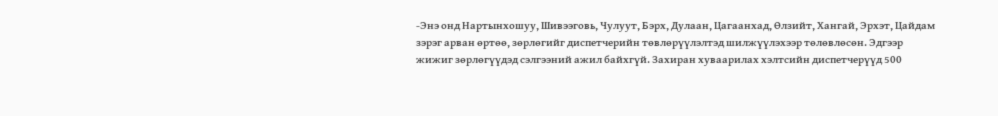-Энэ онд Нартынхошуу, Шивээговь, Чулуут, Бэрх, Дулаан, Цагаанхад, Өлзийт, Хангай, Эрхэт, Цайдам зэрэг арван өртөө, зөрлөгийг диспетчерийн төвлөрүүлэлтэд шилжүүлэхээр төлөвлөсөн. Эдгээр жижиг зөрлөгүүдэд сэлгээний ажил байхгүй. Захиран хуваарилах хэлтсийн диспетчерүүд 500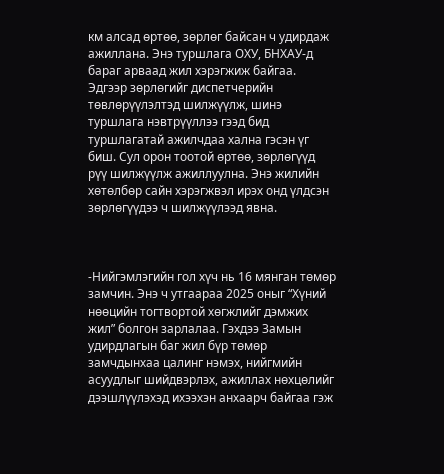км алсад өртөө, зөрлөг байсан ч удирдаж ажиллана. Энэ туршлага ОХУ, БНХАУ-д бараг арваад жил хэрэгжиж байгаа. Эдгээр зөрлөгийг диспетчерийн төвлөрүүлэлтэд шилжүүлж, шинэ туршлага нэвтрүүллээ гээд бид туршлагатай ажилчдаа хална гэсэн үг биш. Сул орон тоотой өртөө, зөрлөгүүд рүү шилжүүлж ажиллуулна. Энэ жилийн хөтөлбөр сайн хэрэгжвэл ирэх онд үлдсэн зөрлөгүүдээ ч шилжүүлээд явна.



-Нийгэмлэгийн гол хүч нь 16 мянган төмөр замчин. Энэ ч утгаараа 2025 оныг “Хүний нөөцийн тогтвортой хөгжлийг дэмжих жил” болгон зарлалаа. Гэхдээ Замын удирдлагын баг жил бүр төмөр замчдынхаа цалинг нэмэх, нийгмийн асуудлыг шийдвэрлэх, ажиллах нөхцөлийг дээшлүүлэхэд ихээхэн анхаарч байгаа гэж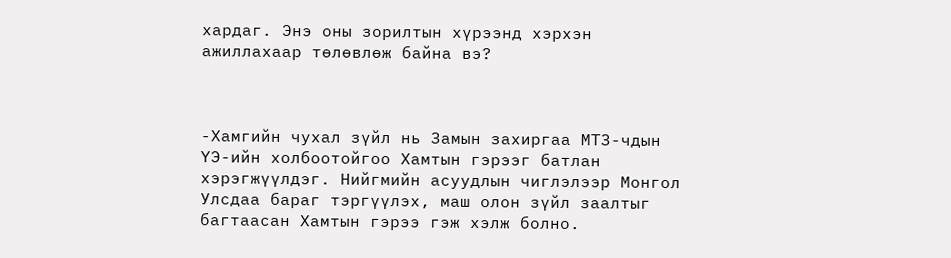хардаг. Энэ оны зорилтын хүрээнд хэрхэн ажиллахаар төлөвлөж байна вэ?



-Хамгийн чухал зүйл нь Замын захиргаа МТЗ-чдын ҮЭ-ийн холбоотойгоо Хамтын гэрээг батлан хэрэгжүүлдэг. Нийгмийн асуудлын чиглэлээр Монгол Улсдаа бараг тэргүүлэх, маш олон зүйл заалтыг багтаасан Хамтын гэрээ гэж хэлж болно.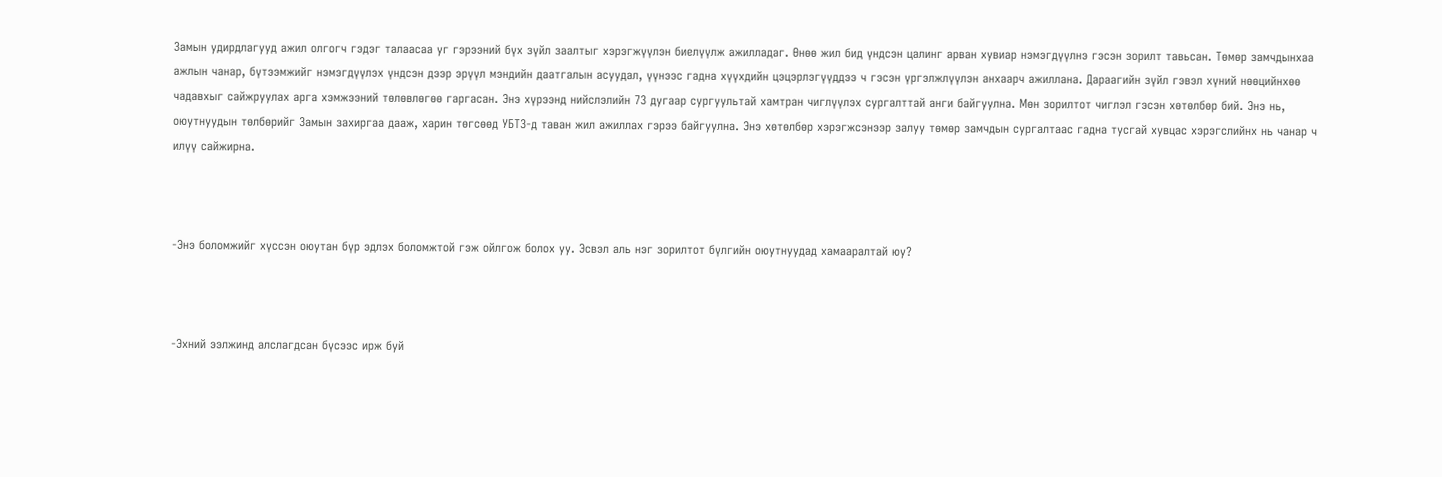Замын удирдлагууд ажил олгогч гэдэг талаасаа уг гэрээний бүх зүйл заалтыг хэрэгжүүлэн биелүүлж ажилладаг. Өнөө жил бид үндсэн цалинг арван хувиар нэмэгдүүлнэ гэсэн зорилт тавьсан. Төмөр замчдынхаа ажлын чанар, бүтээмжийг нэмэгдүүлэх үндсэн дээр эрүүл мэндийн даатгалын асуудал, үүнээс гадна хүүхдийн цэцэрлэгүүддээ ч гэсэн үргэлжлүүлэн анхаарч ажиллана. Дараагийн зүйл гэвэл хүний нөөцийнхөө чадавхыг сайжруулах арга хэмжээний төлөвлөгөө гаргасан. Энэ хүрээнд нийслэлийн 73 дугаар сургуультай хамтран чиглүүлэх сургалттай анги байгуулна. Мөн зорилтот чиглэл гэсэн хөтөлбөр бий. Энэ нь, оюутнуудын төлбөрийг Замын захиргаа дааж, харин төгсөөд УБТЗ-д таван жил ажиллах гэрээ байгуулна. Энэ хөтөлбөр хэрэгжсэнээр залуу төмөр замчдын сургалтаас гадна тусгай хувцас хэрэгслийнх нь чанар ч илүү сайжирна.



-Энэ боломжийг хүссэн оюутан бүр эдлэх боломжтой гэж ойлгож болох уу. Эсвэл аль нэг зорилтот бүлгийн оюутнуудад хамааралтай юу?



-Эхний ээлжинд алслагдсан бүсээс ирж буй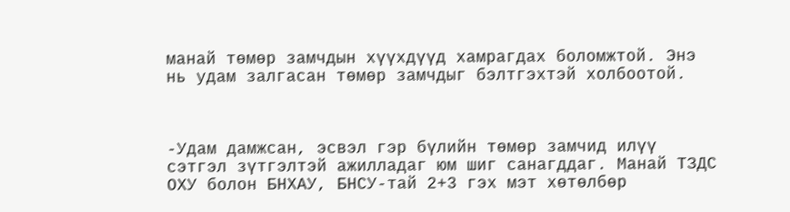манай төмөр замчдын хүүхдүүд хамрагдах боломжтой. Энэ нь удам залгасан төмөр замчдыг бэлтгэхтэй холбоотой.



-Удам дамжсан, эсвэл гэр бүлийн төмөр замчид илүү сэтгэл зүтгэлтэй ажилладаг юм шиг санагддаг. Манай ТЗДС ОХУ болон БНХАУ, БНСУ-тай 2+3 гэх мэт хөтөлбөр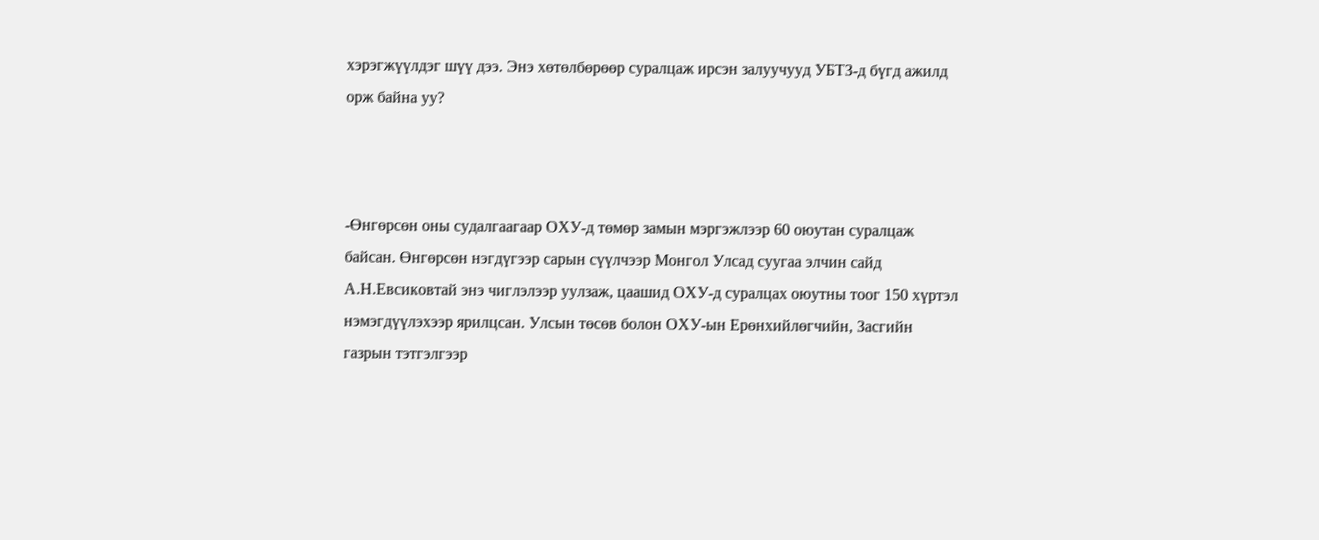хэрэгжүүлдэг шүү дээ. Энэ хөтөлбөрөөр суралцаж ирсэн залуучууд УБТЗ-д бүгд ажилд орж байна уу?



-Өнгөрсөн оны судалгаагаар ОХУ-д төмөр замын мэргэжлээр 60 оюутан суралцаж байсан. Өнгөрсөн нэгдүгээр сарын сүүлчээр Монгол Улсад суугаа элчин сайд А.Н.Евсиковтай энэ чиглэлээр уулзаж, цаашид ОХУ-д суралцах оюутны тоог 150 хүртэл нэмэгдүүлэхээр ярилцсан. Улсын төсөв болон ОХУ-ын Ерөнхийлөгчийн, Засгийн газрын тэтгэлгээр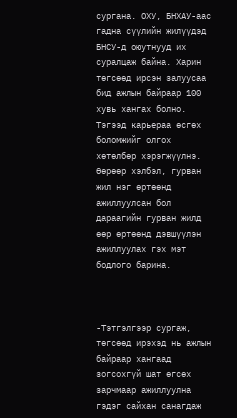сургана. ОХУ, БНХАУ-аас гадна сүүлийн жилүүдэд БНСУ-д оюутнууд их суралцаж байна. Харин төгсөөд ирсэн залуусаа бид ажлын байраар 100 хувь хангах болно. Тэгээд карьераа өсгөх боломжийг олгох хөтөлбөр хэрэгжүүлнэ. Өөрөөр хэлбэл, гурван жил нэг өртөөнд ажиллуулсан бол дараагийн гурван жилд өөр өртөөнд дэвшүүлэн ажиллуулах гэх мэт бодлого барина.



-Тэтгэлгээр сургаж, төгсөөд ирэхэд нь ажлын байраар хангаад зогсохгүй шат өгсөх зарчмаар ажиллуулна гэдэг сайхан санагдаж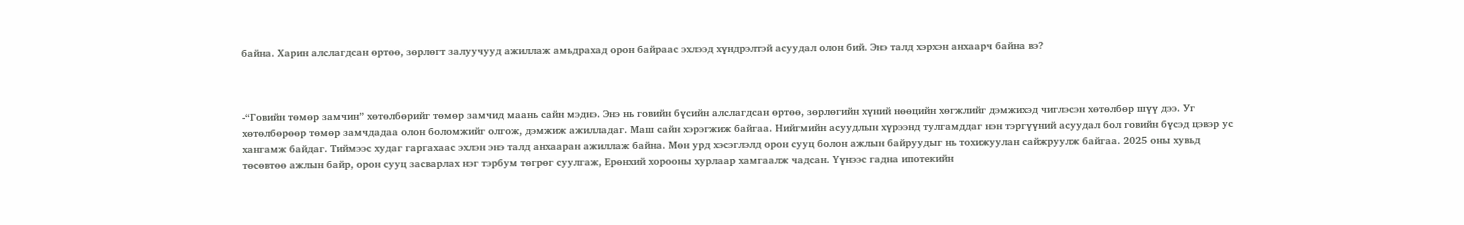байна. Харин алслагдсан өртөө, зөрлөгт залуучууд ажиллаж амьдрахад орон байраас эхлээд хүндрэлтэй асуудал олон бий. Энэ талд хэрхэн анхаарч байна вэ?



-“Говийн төмөр замчин” хөтөлбөрийг төмөр замчид маань сайн мэднэ. Энэ нь говийн бүсийн алслагдсан өртөө, зөрлөгийн хүний нөөцийн хөгжлийг дэмжихэд чиглэсэн хөтөлбөр шүү дээ. Уг хөтөлбөрөөр төмөр замчдадаа олон боломжийг олгож, дэмжиж ажилладаг. Маш сайн хэрэгжиж байгаа. Нийгмийн асуудлын хүрээнд тулгамддаг нэн тэргүүний асуудал бол говийн бүсэд цэвэр ус хангамж байдаг. Тиймээс худаг гаргахаас эхлэн энэ талд анхааран ажиллаж байна. Мөн урд хэсэглэлд орон сууц болон ажлын байруудыг нь тохижуулан сайжруулж байгаа. 2025 оны хувьд төсөвтөө ажлын байр, орон сууц засварлах нэг тэрбум төгрөг суулгаж, Ерөнхий хорооны хурлаар хамгаалж чадсан. Үүнээс гадна ипотекийн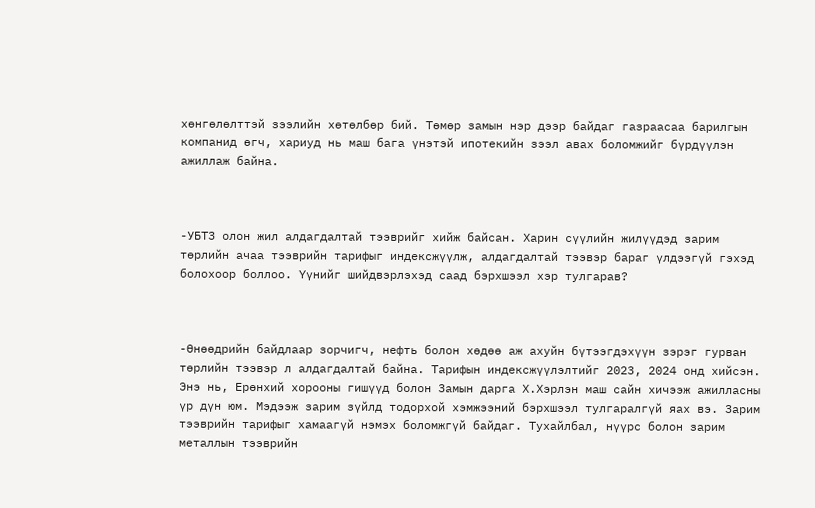хөнгөлөлттэй зээлийн хөтөлбөр бий. Төмөр замын нэр дээр байдаг газраасаа барилгын компанид өгч, хариуд нь маш бага үнэтэй ипотекийн зээл авах боломжийг бүрдүүлэн ажиллаж байна.



-УБТЗ олон жил алдагдалтай тээврийг хийж байсан. Харин сүүлийн жилүүдэд зарим төрлийн ачаа тээврийн тарифыг индексжүүлж, алдагдалтай тээвэр бараг үлдээгүй гэхэд болохоор боллоо. Үүнийг шийдвэрлэхэд саад бэрхшээл хэр тулгарав?



-Өнөөдрийн байдлаар зорчигч, нефть болон хөдөө аж ахуйн бүтээгдэхүүн зэрэг гурван төрлийн тээвэр л алдагдалтай байна. Тарифын индексжүүлэлтийг 2023, 2024 онд хийсэн. Энэ нь, Ерөнхий хорооны гишүүд болон Замын дарга Х.Хэрлэн маш сайн хичээж ажилласны үр дүн юм. Мэдээж зарим зүйлд тодорхой хэмжээний бэрхшээл тулгаралгүй яах вэ. Зарим тээврийн тарифыг хамаагүй нэмэх боломжгүй байдаг. Тухайлбал, нүүрс болон зарим металлын тээврийн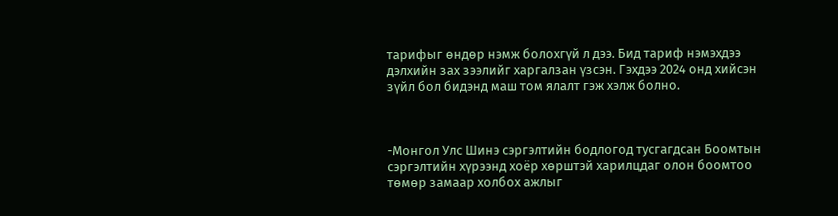тарифыг өндөр нэмж болохгүй л дээ. Бид тариф нэмэхдээ дэлхийн зах зээлийг харгалзан үзсэн. Гэхдээ 2024 онд хийсэн зүйл бол бидэнд маш том ялалт гэж хэлж болно.



-Монгол Улс Шинэ сэргэлтийн бодлогод тусгагдсан Боомтын сэргэлтийн хүрээнд хоёр хөрштэй харилцдаг олон боомтоо төмөр замаар холбох ажлыг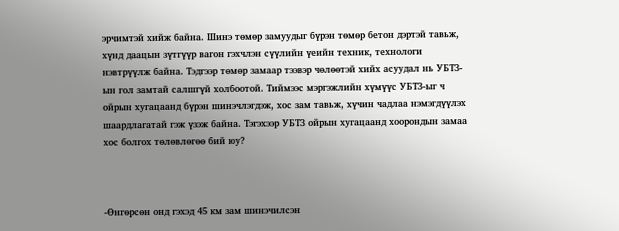эрчимтэй хийж байна. Шинэ төмөр замуудыг бүрэн төмөр бетон дэртэй тавьж, хүнд даацын зүтгүүр вагон гэхчлэн сүүлийн үеийн техник, технологи нэвтрүүлж байна. Тэдгээр төмөр замаар тээвэр чөлөөтэй хийх асуудал нь УБТЗ-ын гол замтай салшгүй холбоотой. Тиймээс мэргэжлийн хүмүүс УБТЗ-ыг ч ойрын хугацаанд бүрэн шинэчлэгдэж, хос зам тавьж, хүчин чадлаа нэмэгдүүлэх шаардлагатай гэж үзэж байна. Тэгэхээр УБТЗ ойрын хугацаанд хоорондын замаа хос болгох төлөвлөгөө бий юу?



-Өнгөрсөн онд гэхэд 45 км зам шинэчилсэн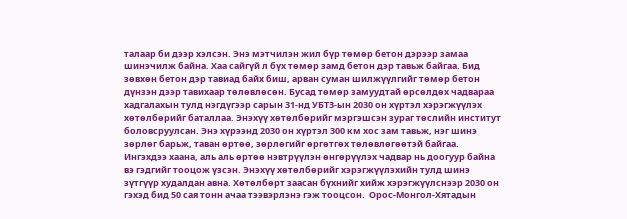талаар би дээр хэлсэн. Энэ мэтчилэн жил бүр төмөр бетон дэрээр замаа шинэчилж байна. Хаа сайгүй л бүх төмөр замд бетон дэр тавьж байгаа. Бид зөвхөн бетон дэр тавиад байх биш, арван суман шилжүүлгийг төмөр бетон дүнзэн дээр тавихаар төлөвлөсөн. Бусад төмөр замуудтай өрсөлдөх чадвараа хадгалахын тулд нэгдүгээр сарын 31-нд УБТЗ-ын 2030 он хүртэл хэрэгжүүлэх хөтөлбөрийг баталлаа. Энэхүү хөтөлбөрийг мэргэшсэн зураг төслийн институт боловсруулсан. Энэ хүрээнд 2030 он хүртэл 300 км хос зам тавьж, нэг шинэ зөрлөг барьж, таван өртөө, зөрлөгийг өргөтгөх төлөвлөгөөтэй байгаа. Ингэхдээ хаана, аль аль өртөө нэвтрүүлэн өнгөрүүлэх чадвар нь доогуур байна вэ гэдгийг тооцож үзсэн. Энэхүү хөтөлбөрийг хэрэгжүүлэхийн тулд шинэ зүтгүүр худалдан авна. Хөтөлбөрт заасан бүхнийг хийж хэрэгжүүлснээр 2030 он гэхэд бид 50 сая тонн ачаа тээвэрлэнэ гэж тооцсон.  Орос-Монгол-Хятадын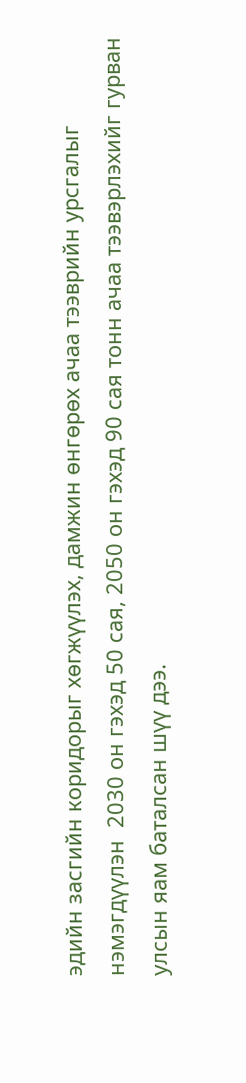эдийн засгийн коридорыг хөгжүүлэх, дамжин өнгөрөх ачаа тээврийн урсгалыг нэмэгдүүлэн  2030 он гэхэд 50 сая, 2050 он гэхэд 90 сая тонн ачаа тээвэрлэхийг гурван улсын яам баталсан шүү дээ.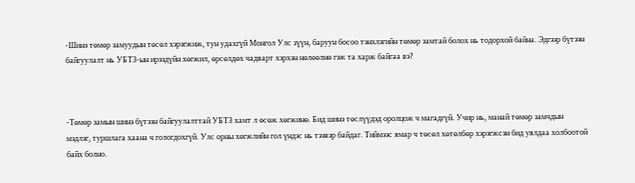-Шинэ төмөр замуудын төсөл хэрэгжиж, тун удахгүй Монгол Улс зүүн, баруун босоо тэнхлэгийн төмөр замтай болох нь тодорхой байна. Эдгээр бүтээн байгуулалт нь УБТЗ-ын ирээдүйн хөгжил, өрсөлдөх чадварт хэрхэн нөлөөлнө гэж та харж байгаа вэ?



-Төмөр замын шинэ бүтээн байгуулалттай УБТЗ хамт л өсөж хөгжинө. Бид шинэ төслүүдэд оролцож ч магадгүй. Учир нь, манай төмөр замчдын мэдлэг, туршлага хаана ч гологдохгүй. Улс орны хөгжлийн гол үндэс нь тээвэр байдаг. Тиймээс ямар ч төсөл хөтөлбөр хэрэгжсэн бид уялдаа холбоотой байх болно.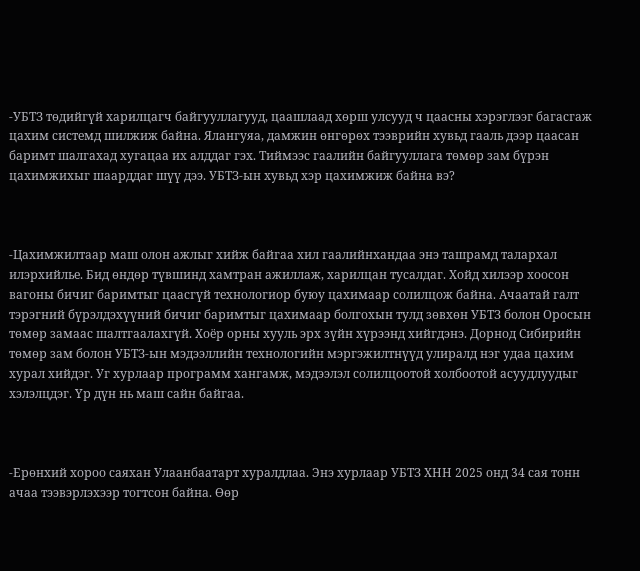-УБТЗ төдийгүй харилцагч байгууллагууд, цаашлаад хөрш улсууд ч цаасны хэрэглээг багасгаж цахим системд шилжиж байна. Ялангуяа, дамжин өнгөрөх тээврийн хувьд гааль дээр цаасан баримт шалгахад хугацаа их алддаг гэх. Тиймээс гаалийн байгууллага төмөр зам бүрэн цахимжихыг шаарддаг шүү дээ. УБТЗ-ын хувьд хэр цахимжиж байна вэ?



-Цахимжилтаар маш олон ажлыг хийж байгаа хил гаалийнхандаа энэ ташрамд талархал илэрхийлье. Бид өндөр түвшинд хамтран ажиллаж, харилцан тусалдаг. Хойд хилээр хоосон вагоны бичиг баримтыг цаасгүй технологиор буюу цахимаар солилцож байна. Ачаатай галт тэрэгний бүрэлдэхүүний бичиг баримтыг цахимаар болгохын тулд зөвхөн УБТЗ болон Оросын төмөр замаас шалтгаалахгүй. Хоёр орны хууль эрх зүйн хүрээнд хийгдэнэ. Дорнод Сибирийн төмөр зам болон УБТЗ-ын мэдээллийн технологийн мэргэжилтнүүд улиралд нэг удаа цахим хурал хийдэг. Уг хурлаар программ хангамж, мэдээлэл солилцоотой холбоотой асуудлуудыг хэлэлцдэг. Үр дүн нь маш сайн байгаа.



-Ерөнхий хороо саяхан Улаанбаатарт хуралдлаа. Энэ хурлаар УБТЗ ХНН 2025 онд 34 сая тонн ачаа тээвэрлэхээр тогтсон байна. Өөр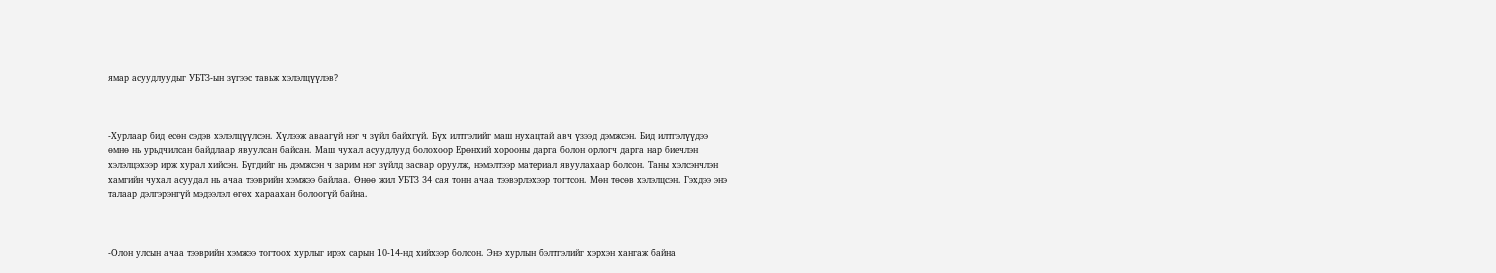ямар асуудлуудыг УБТЗ-ын зүгээс тавьж хэлэлцүүлэв?



-Хурлаар бид есөн сэдэв хэлэлцүүлсэн. Хүлээж аваагүй нэг ч зүйл байхгүй. Бүх илтгэлийг маш нухацтай авч үзээд дэмжсэн. Бид илтгэлүүдээ өмнө нь урьдчилсан байдлаар явуулсан байсан. Маш чухал асуудлууд болохоор Ерөнхий хорооны дарга болон орлогч дарга нар биечлэн хэлэлцэхээр ирж хурал хийсэн. Бүгдийг нь дэмжсэн ч зарим нэг зүйлд засвар оруулж, нэмэлтээр материал явуулахаар болсон. Таны хэлсэнчлэн хамгийн чухал асуудал нь ачаа тээврийн хэмжээ байлаа. Өнөө жил УБТЗ 34 сая тонн ачаа тээвэрлэхээр тогтсон. Мөн төсөв хэлэлцсэн. Гэхдээ энэ талаар дэлгэрэнгүй мэдээлэл өгөх хараахан болоогүй байна.



-Олон улсын ачаа тээврийн хэмжээ тогтоох хурлыг ирэх сарын 10-14-нд хийхээр болсон. Энэ хурлын бэлтгэлийг хэрхэн хангаж байна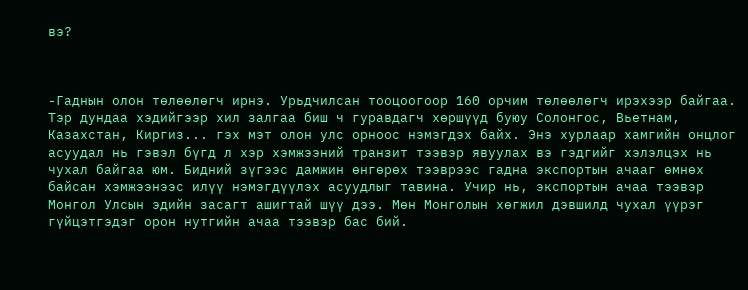вэ?



-Гаднын олон төлөөлөгч ирнэ. Урьдчилсан тооцоогоор 160 орчим төлөөлөгч ирэхээр байгаа. Тэр дундаа хэдийгээр хил залгаа биш ч гуравдагч хөршүүд буюу Солонгос, Вьетнам, Казахстан, Киргиз... гэх мэт олон улс орноос нэмэгдэх байх. Энэ хурлаар хамгийн онцлог асуудал нь гэвэл бүгд л хэр хэмжээний транзит тээвэр явуулах вэ гэдгийг хэлэлцэх нь чухал байгаа юм. Бидний зүгээс дамжин өнгөрөх тээврээс гадна экспортын ачааг өмнөх байсан хэмжээнээс илүү нэмэгдүүлэх асуудлыг тавина. Учир нь, экспортын ачаа тээвэр Монгол Улсын эдийн засагт ашигтай шүү дээ. Мөн Монголын хөгжил дэвшилд чухал үүрэг гүйцэтгэдэг орон нутгийн ачаа тээвэр бас бий.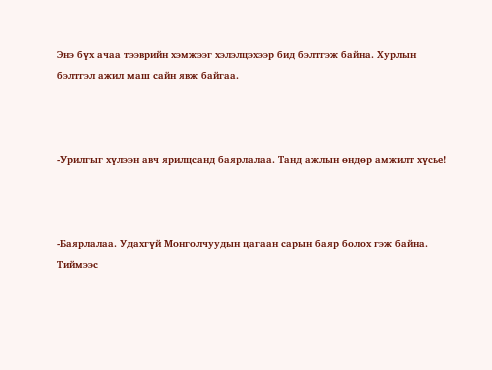Энэ бүх ачаа тээврийн хэмжээг хэлэлцэхээр бид бэлтгэж байна. Хурлын бэлтгэл ажил маш сайн явж байгаа.



-Урилгыг хүлээн авч ярилцсанд баярлалаа. Танд ажлын өндөр амжилт хүсье!



-Баярлалаа. Удахгүй Монголчуудын цагаан сарын баяр болох гэж байна. Тиймээс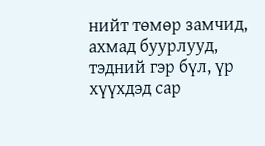нийт төмөр замчид, ахмад буурлууд, тэдний гэр бүл, үр хүүхдэд сар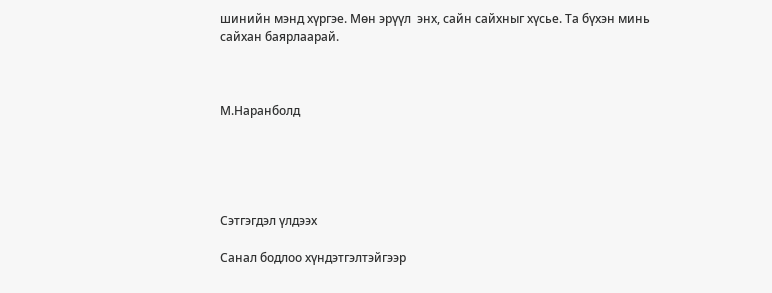шинийн мэнд хүргэе. Мөн эрүүл  энх, сайн сайхныг хүсье. Та бүхэн минь сайхан баярлаарай.



М.Наранболд





Сэтгэгдэл үлдээх

Санал бодлоо хүндэтгэлтэйгээр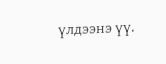үлдээнэ үү.